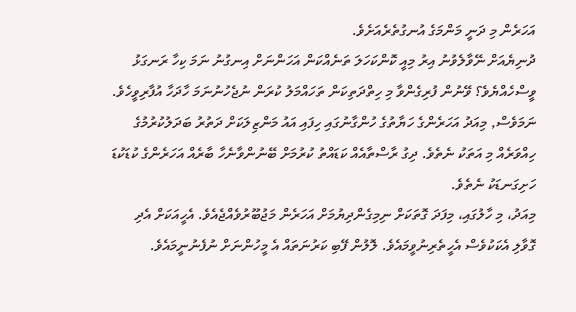އަހަރެން މި ދަނީ މަންމަގެ އުނގުތެރެއަށެވެ.
ދުނިޔެއަށް ނޭވާލެވުނު އިރު މިއީ ކޮންކަހަލަ ތަނެއްކަން އަހަންނަށް އިނގުނު ނަމަ ކިހާ ރަނގަޅު ވީސްހެއްޔެވެ؟ ވޭނުން ފުރިގެންވާ މި ހިތްދަތިކަން ތަހައްމަލު ކުރަން ނުޖެހުނުނަމަ ހާދަހާ އުފާރިވީހެވެ. ނަމަވެސް, މިއަދު އަހަރެންގެ ހަޔާތުގެ ހުންގާނުގައި ހިފައި އައު މަންޒިލަކަށް ދަތުރު ބަދަލުކުރުމުގެ ހިއްވަރެއް މި އަތަކު ނެތެވެ. ދިގު ރާސްތާއެއް ކަޑައްތު ކުރުމަށް ބޭނުންވާނެހާ ބާރެއް އަހަރެންގެ ކުޑަކުޑަ ހަށިގަނޑަކު ނެތެވެ.
މިއަދު، މި ހާލުގައި، މިފަދަ ގޮތަކަށް ނިމިގެންދިޔުމަށް އަހަރެން މަޖުބޫރުވެއްޖެއެވެ. އެހީއަކަށް އެދި ގޮވާލި އެކަކުވެސް އެހީތެރިނުވީމައެވެ. ލޮލުން ފޭބި ކަރުނަތައް އެ މީހުންނަށް ނުފެނުނީމައެވެ.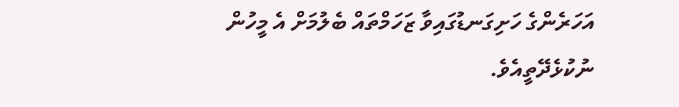އަހަރެންގެ ހަށިގަނޑުގައިވާ ޒަހަމްތައް ބެލުމަށް އެ މީހުން ނުކުޅެދޭތީއެވެ.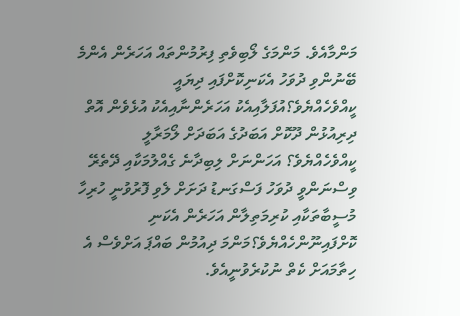މަންމާއެވެ. މަންމަގެ ލޯބިވެތި ފިރުމުންތައް އަހަރެން އެންމެ ބޭނުންވި ދުވަހު އެކަނިކޮށްފައި ދިޔައީ ކީއްވެހެއްޔެވެ؟އުފަލާއިއެކު އަހަރެންނާއިއެކު އުޅެވެން އޮތް ދިރިއުޅުން ދޫކޮށް އަބަދުގެ އަބަދަށް ލޯމަރާލީ ކީއްވެހެއްޔެވެ؟ އަހަންނަށް ލިބިދާނެ ގެއްލުމަކާއި ދޭތެރޭ ވިސްނަންވީ ދުވަހު ފަސްގަނޑު ދަށަށް ލެވި ފޮރުވުނީ ހުރިހާ މުސީބާތަކާއި ކުރިމަތިލާން އަހަރެން އެކަނި ކޮށްފައިނޫންހެއްޔެވެ؟މަންމަ ދިއުމުން ބައްޕަ އަށްވެސް އެ ހިތާމައަށް ކެތް ނުކުރެވުނީއެވެ.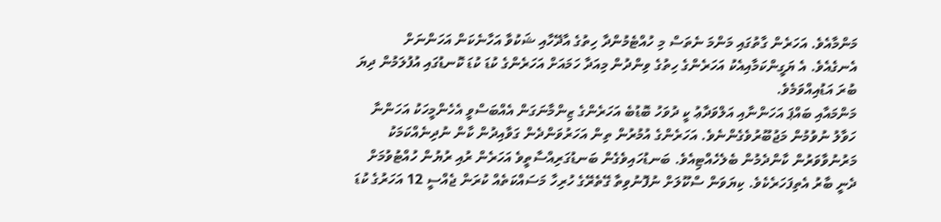މަންމާއެވެ. އަހަރެން ގާތުގައި މަންމަ ނެތަސް މި ހުއްޓެމުންދާ ހިތުގެ އާދޭހާއި ޝަކުވާ އަހާނެކަން އަހަންނަށް އެނގެއެވެ. އެ ޔަގީންކަމާއިއެކު އަހަރެންގެ ހިތުގެ ވިންދުން މިއަދާ ހަމައަށް އަހަރެންގެ ކުޑަ ކުޑަ ކޮނޑުގައި އުފުލަމުން ދިޔަ ބުރަ އަޑުއިއްވަމެވެ.
މަންމައާއި ބައްޕަ އަހަންނާއި އަލްވަދާޢު ކީ ދުވަހު ބޮޑުބެ އަހަރެންގެ ޒިންމާނަގަން އެއްބަސްވީ އެހެންމީހަކު އަހަންނާ ހަވާލު ނުވުމުން މަޖުބޫރުވެގެންނެވެ. އަހަރެންގެ އުމުރުން ތިން އަހަރުވަންދެން ގަވާއިދުން ކާން ނުދިނެއްކަމަކު މަރުނުވާވަރުން ކާންދެމުން ބެލެހެއްޓިއެވެ. ބަނޑުހައިވެގެން ބަނޑުގަރިއްސާތީވެ އަހަރެން ރުއި ރުޔުން ހުއްޓުވުމަށް ދެނީ ބާރު އެތިފަހަރެކެވެ. ކިޔަވަން ސްކޫލަށް ނުފޮނުވިތާ ގޭތެރޭގެ ހުރިހާ މަސައްކަތެއް ކުރަން ޖެއްސީ 12 އަހަރުގެ ކުޑަ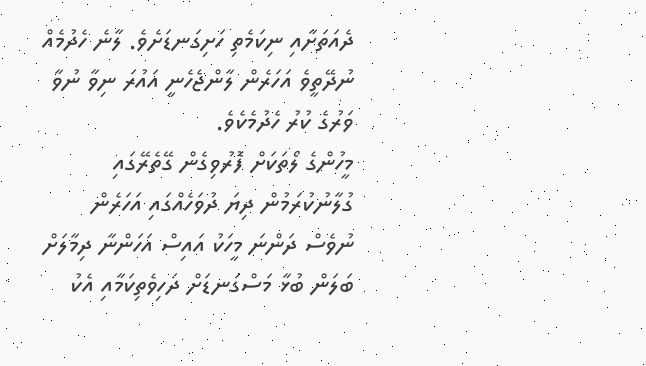ދެއަތަށާއި ނިކަމެތި ހަށިގަނޑަށެވެ. ލާނެ ހެދުމެއް ނުދޭތީވެ އަހަރެން ލާންޖެހެނީ އައުރަ ނިވާ ނުވާ ވަރުގެ ކުރު ހެދުމެކެވެ.
މީހުންގެ ލޯތަކަށް ފޮރުވިގެން ގޭތެރޭގައި ގުލާނުކުރަމުން ދިޔަ ދުވަހެއްގައި އަހަރެން ނުވެސް ދަންނަ މީހަކު އައިސް އަހަންނާ ދިމާލަށް ބަލަން ބުޅާ މަސްގަނޑަށް ދަހިވެތިކަމާއި އެކު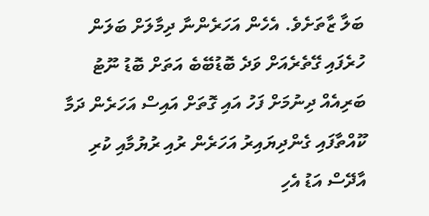ބަލާ ޒާތަށެވެ. އެހެން އަހަރެންނާ ދިމާލަށް ބަލަން ހުރެފައި ގޭތެރެއަށް ވަދެ ބޮޑުބޭބެ އަތަށް ބޮޑު ނޫޓު ބަރިއެއް ދިނުމަށް ފަހު އައި ގޮތަށް އައިސް އަހަރެން ދަމާ ކޫއްތާފައި ގެންދިޔައިރު އަހަރެން ރުއި ރުޔުމާއި ކުރި އާދޭސް އަޑު އެހި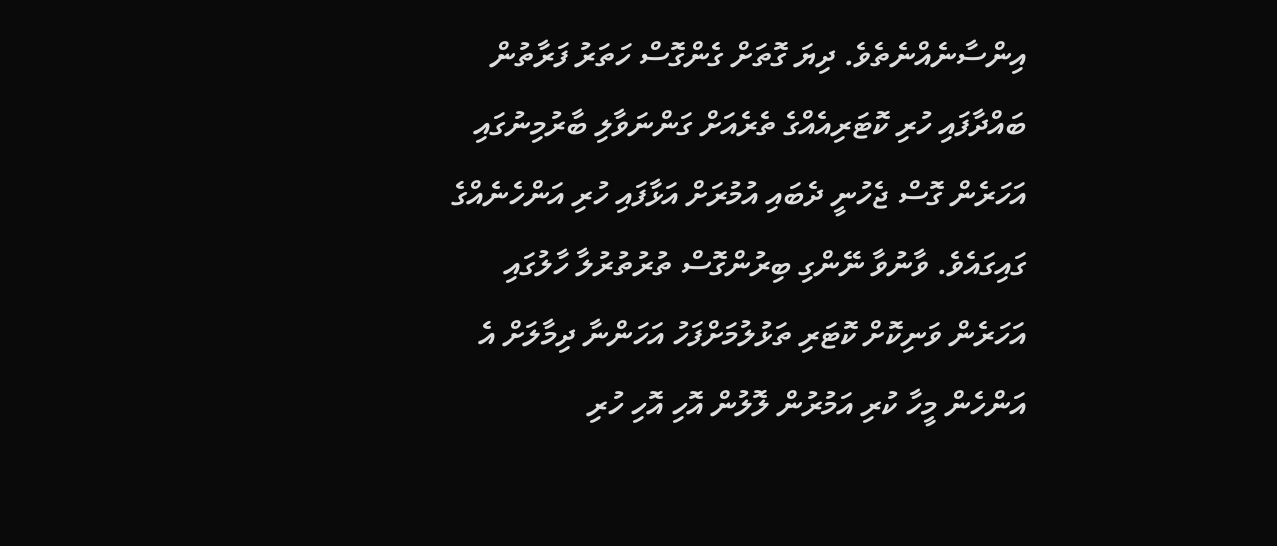އިންސާނެއްނެތެވެ. ދިޔަ ގޮތަށް ގެންގޮސް ހަތަރު ފަރާތުން ބައްދާފައި ހުރި ކޮޓަރިއެއްގެ ތެރެއަށް ގަންނަވާލި ބާރުމިނުގައި އަހަރެން ގޮސް ޖެހުނީ ދެބައި އުމުރަށް އަޅާފައި ހުރި އަންހެނެއްގެ ގައިގައެވެ. ވާނުވާ ނޭންގި ބިރުންގޮސް ތުރުތުރުލާ ހާލުގައި އަހަރެން ވަނިކޮށް ކޮޓަރި ތަޅުލުމަށްފަހު އަހަންނާ ދިމާލަށް އެ އަންހެން މީހާ ކުރި އަމުރުން ލޮލުން އޮހި އޮހި ހުރި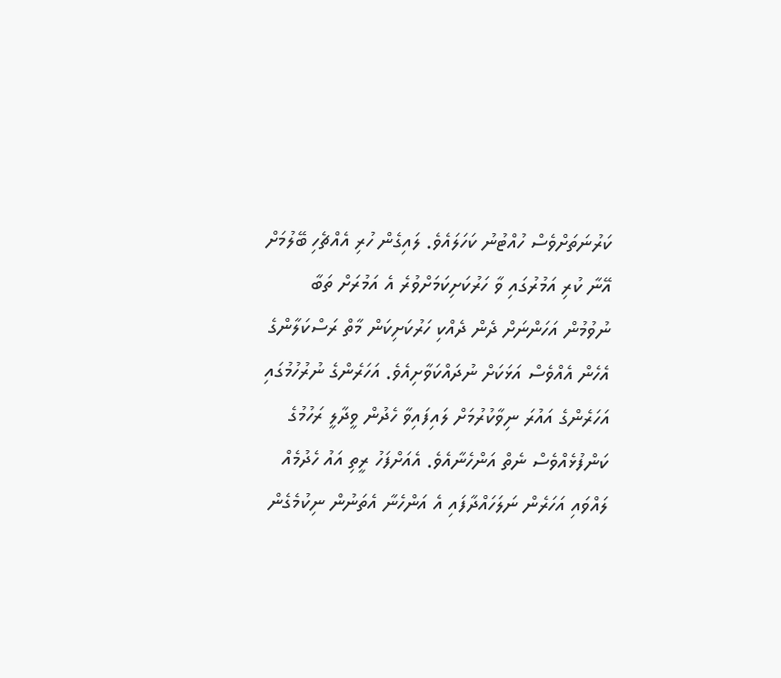ކަރުނަތަށްވެސް ހުއްޓުނު ކަހަލައެވެ. ލައިގެން ހުރި އެއްޗެހި ބޭލުމަށް އޭނާ ކުރި އަމުރުގައި ވާ ހަރުކަށިކަމަށްވުރެ އެ އަމުރަށް ތަބާ ނުވުމުން އަހަންނަށް ދެން ދެއްކި ހަރުކަށިކަން މާތް ރަސްކަލާންގެ އެހެން އެއްވެސް އަޅަކަށް ނުދައްކަވާށިއެވެ. އަހަރެންގެ ނުރުހުމުގައި އަހަރެންގެ އައުރަ ނިވާކުރުމަށް ލައިފައިވާ ހެދުން ވީދާލީ ރަހުމުގެ ކަންފުޅެއްވެސް ނެތް އަންހެނާއެވެ. އެއަށްފަހު ރީތި އައު ހެދުމެއް ލައްވައި އަހަރެން ނަލަހައްދާފައި އެ އަންހެނާ އެތަނުން ނިކުމެގެން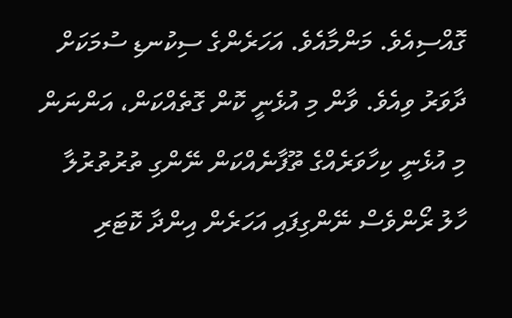ގޮއްސިއެވެ. މަންމާއެވެ. އަހަރެންގެ ސިކުނޑި ސުމަކަށް ދާވަރު ވިއެވެ. ވާން މި އުޅެނީ ކޮން ގޮތެއްކަން، އަންނަން މި އުޅެނީ ކިހާވަރެއްގެ ތޫފާނެއްކަން ނޭންގި ތުރުތުރުލާ ހާލު ރޯންވެސް ނޭންގިފައި އަހަރެން އިންދާ ކޮޓަރި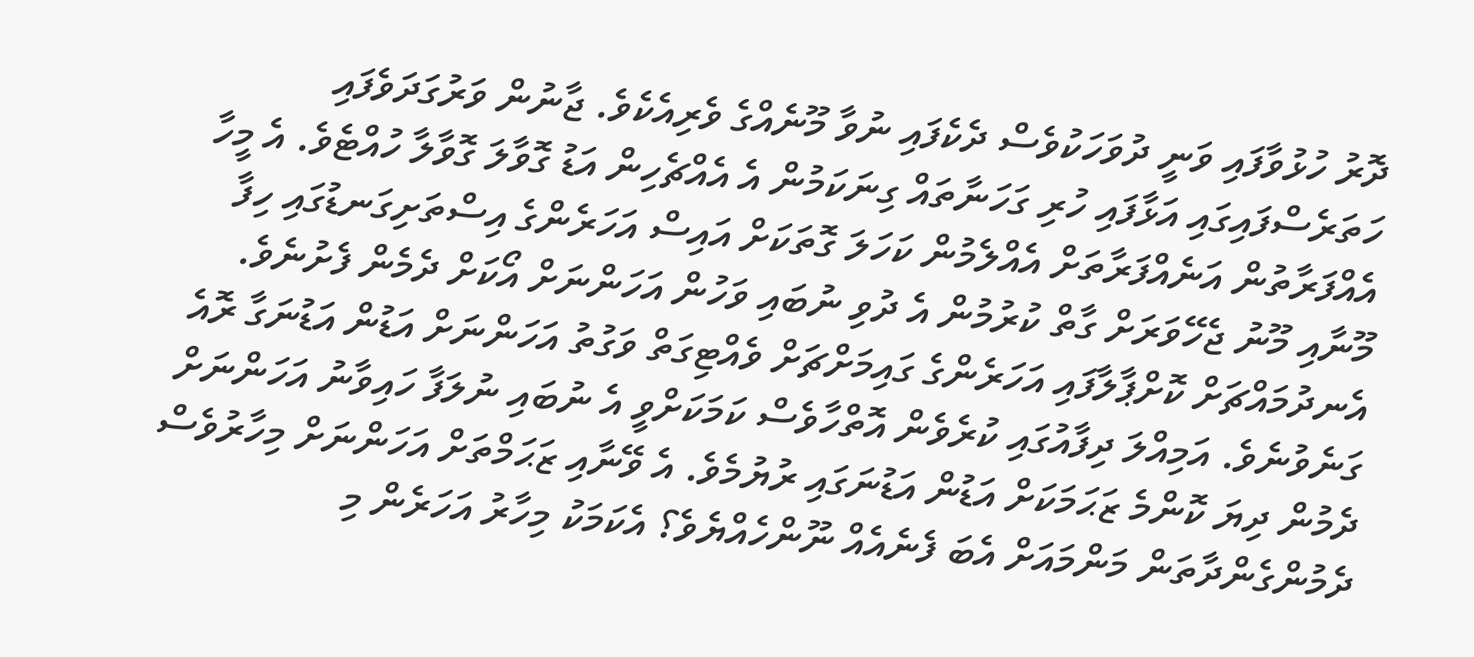ދޮރު ހުޅުވާފައި ވަނީ ދުވަހަކުވެސް ދެކެފައި ނުވާ މޫނެއްގެ ވެރިއެކެވެ. ޖާނުން ވަރުގަދަވެފައި ހަތަރެސްފައިގައި އަޅާފައި ހުރި ގަހަނާތައް ގިނަކަމުން އެ އެއްޗެހިން އަޑު ގޮވާލަ ގޮވާލާ ހުއްޓެވެ. އެ މީހާ އެއްފަރާތުން އަނެއްފަރާތަށް އެއްލެމުން ކަހަލަ ގޮތަކަށް އައިސް އަހަރެންގެ އިސްތަށިގަނޑުގައި ހިފާ މޫނާއި މޫނު ޖެހޭވަރަށް ގާތް ކުރުމުން އެ ދުވި ނުބައި ވަހުން އަހަންނަށް އޯކަށް ދެމެން ފެށުނެވެ. އެނދުމައްޗަށް ކޮށްޕާލާފައި އަހަރެންގެ ގައިމަށްޗަށް ވެއްޓިގަތް ވަގުތު އަހަންނަށް އަޑުން އަޑުނަގާ ރޮއެ ގަނެވުނެވެ. އަމިއްލަ ދިފާއުގައި ކުރެވެން އޮތްހާވެސް ކަމަކަށްވީ އެ ނުބައި ނުލަފާ ހައިވާނު އަހަންނަށް ދެމުން ދިޔަ ކޮންމެ ޒަޙަމަކަށް އަޑުން އަޑުނަގައި ރުޔުމެވެ. އެ ވޭނާއި ޒަޙަމްތަށް އަހަންނަށް މިހާރުވެސް ދެމުންގެންދާތަން މަންމައަށް އެބަ ފެނެއެއް ނޫންހެއްޔެވެ؟ އެކަމަކު މިހާރު އަހަރެން މި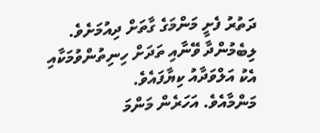ދަތުރު ފެށީ މަންމަގެ ގާތަށް ދިއުމަށެވެ. ލިބެމުންދާ ވޭނާއި ތަދަށް ހިނިތުންވުމަކާއި އެކު އަލްވަދާއު ކިޔާފައެވެ.
މަންމާއެވެ. އަހަރެން މަންމަ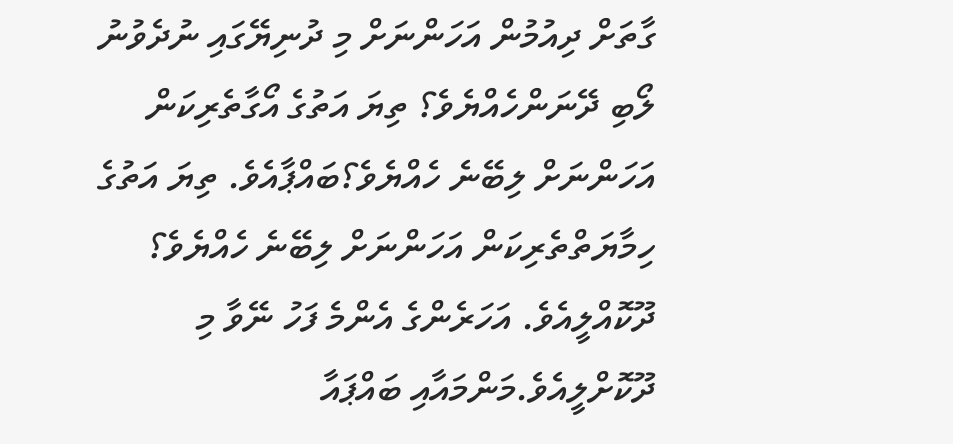ގާތަށް ދިއުމުން އަހަންނަށް މި ދުނިޔޭގައި ނުދެވުނު ލޯބި ދޭނަންހެއްޔެވެ؟ ތިޔަ އަތުގެ އޯގާތެރިކަން އަހަންނަށް ލިބޭނެ ހެއްޔެވެ؟ބައްޕާއެވެ. ތިޔަ އަތުގެ ހިމާޔަތްތެރިކަން އަހަންނަށް ލިބޭނެ ހެއްޔެވެ؟
ދޫކޮއްލީއެވެ. އަހަރެންގެ އެންމެ ފަހު ނޭވާ މި ދޫކޮށްލީއެވެ.މަންމައާއި ބައްޕައާ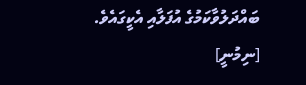ބައްދަލުވާކަމުގެ އުފަލާއި އެކީގައެވެ.
[ނިމުނީ]